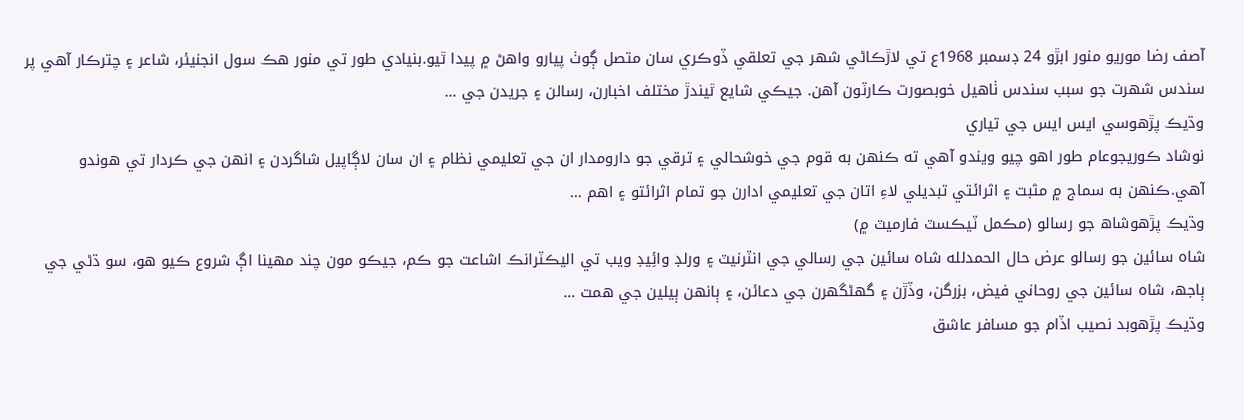آصف رضا موريو منور ابڙو 24 ڊسمبر 1968ع تي لاڙڪاڻي شهر جي تعلقي ڏوڪري سان متصل ڳوٺ پيارو واهڻ ۾ پيدا ٿيو.بنيادي طور تي منور هڪ سول انجنيئر، شاعر ۽ چترڪار آهي پر سندس شهرت جو سبب سندس ٺاهيل خوبصورت ڪارٽون آهن. جيڪي شايع ٿيندڙ مختلف اخبارن، رسالن ۽ جريدن جي …
وڌيڪ پڙھوسي ايس ايس جي تياري
نوشاد ڪوريجوعام طور اهو چيو ويندو آهي ته ڪنهن به قوم جي خوشحالي ۽ ترقي جو دارومدار ان جي تعليمي نظام ۽ ان سان لاڳاپيل شاگردن ۽ انهن جي ڪردار تي هوندو آهي.ڪنهن به سماج ۾ مثبت ۽ اثرائتي تبديلي لاءِ اتان جي تعليمي ادارن جو تمام اثرائتو ۽ اهم …
وڌيڪ پڙھوشاھ جو رسالو (مڪمل ٽيڪسٽ فارميٽ ۾)
شاه سائين جو رسالو عرض حال الحمدلله شاه سائين جي رسالي جي انٽرنيٽ ۽ ورلڊ وائِيڊ ويب تي اليڪٽرانڪ اشاعت جو ڪم، جيڪو مون چند مهينا اڳ شروع ڪيو هو، سو ڌڻي جي ٻاجھ، شاه سائين جي روحاني فيض، بزرگن، وڏڙن ۽ گھڻگھرن جي دعائن، ۽ ٻانهن ٻيلين جي همت …
وڌيڪ پڙھوبد نصيب اڏام جو مسافر عاشق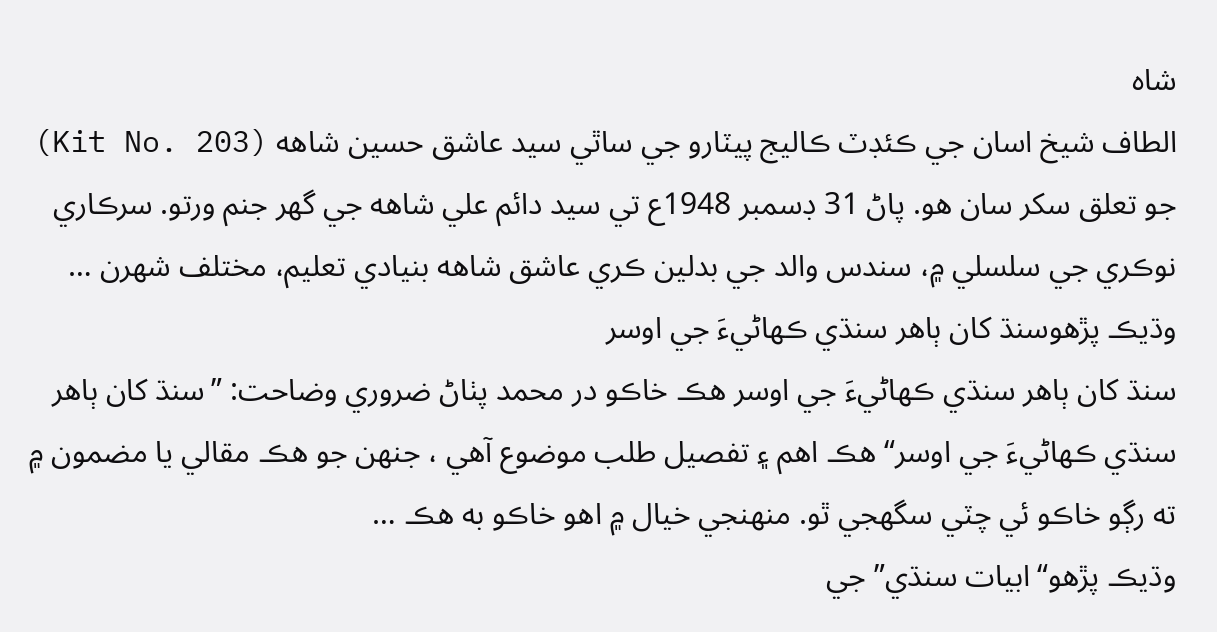شاه
الطاف شيخ اسان جي ڪئڊٽ ڪاليج پيٽارو جي ساٿي سيد عاشق حسين شاهه (Kit No. 203) جو تعلق سکر سان هو. پاڻ 31 ڊسمبر 1948ع تي سيد دائم علي شاهه جي گھر جنم ورتو. سرڪاري نوڪري جي سلسلي ۾، سندس والد جي بدلين ڪري عاشق شاهه بنيادي تعليم، مختلف شهرن …
وڌيڪ پڙھوسنڌ کان ٻاهر سنڌي ڪهاڻيءَ جي اوسر
سنڌ کان ٻاهر سنڌي ڪهاڻيءَ جي اوسر هڪ خاڪو در محمد پٺاڻ ضروري وضاحت: ”سنڌ کان ٻاهر سنڌي ڪهاڻيءَ جي اوسر“ هڪ اهم ۽ تفصيل طلب موضوع آهي ، جنهن جو هڪ مقالي يا مضمون ۾ ته رڳو خاڪو ئي چٽي سگهجي ٿو. منهنجي خيال ۾ اهو خاڪو به هڪ …
وڌيڪ پڙھو“ابيات سنڌي” جي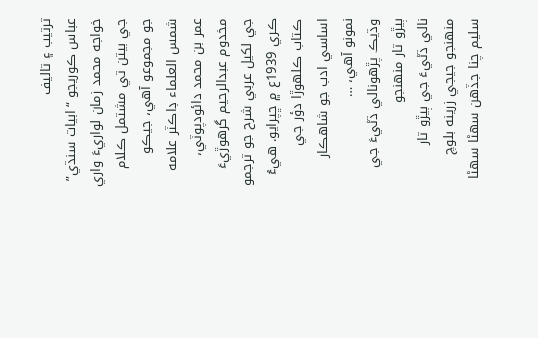ترتيب ۽ تاليف
عباس ڪوريجو “ابيات سنڌي” خواجه محمد زمان لواريءَ واري جي بيتن تي مشتمل ڪلام جو مجموعو آهي، جيڪو شمس العلماء ڊاڪٽر علامه عمر بن محمد دائودپوٽي، مخدوم عبدالرحيم گرهوڙيءَ جي لکيل عربي شرح جو ترجمو ڪري 1939ع ۾ ڇپرايو. هيءُ ڪتاب ڪلهوڙا دؤر جي اساسي ادب جو شاهڪار نمونو آهي، …
وڌيڪ پڙھونالي ڌڻيءَ جي ٻيڙو تار منهنجو
نالي ڌڻيءَ جي ٻيڙو تار منهنجو جيجي زرينه بلوچ سليم چنا جڏهن سهڻا سهڻا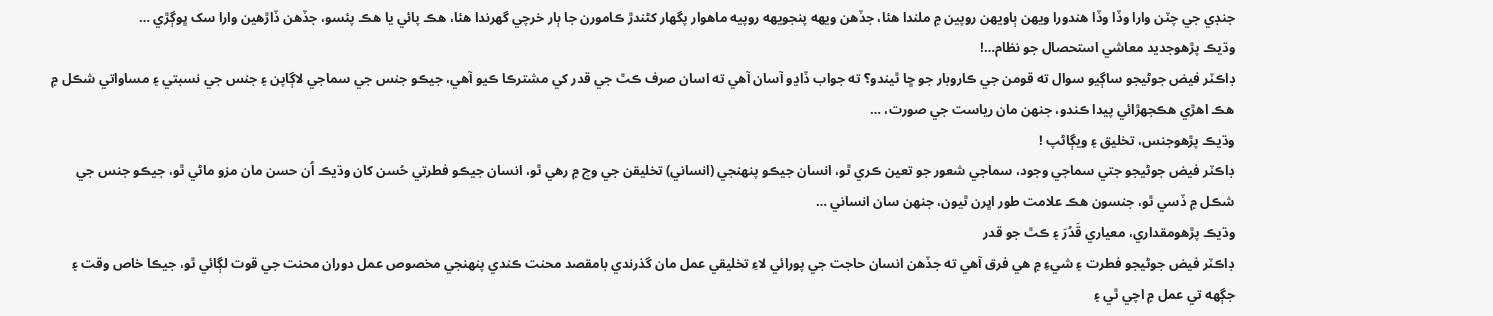جنڊي جي چٽن وارا وڏا وڏا هندورا ويهن ٻاويهن روپين ۾ ملندا هئا، جڏهن ويهه پنجويهه روپيه ماهوار پگهار کڻندڙ ڪامورن جا ٻار خرچي گهرندا هئا، هڪ پائي يا هڪ پئسو، جڏهن ڏاڙهين وارا سک ڀوڳڙي …
وڌيڪ پڙھوجديد معاشي استحصال جو نظام…!
ڊاڪٽر فيض جوڻيجو ساڳيو سوال ته قومن جي ڪاروبار جو ڇا ٿيندو؟ ته جواب ڏاڍو آسان آهي ته اسان صرف ڪٿ جي قدر کي مشترڪا ڪيو آهي، جيڪو جنس جي سماجي لاڳاپن ۽ جنس جي نسبتي ۽ مساواتي شڪل ۾ هڪ اهڙي هڪجهڙائي پيدا ڪندو، جنهن مان رياست جي صورت، …
وڌيڪ پڙھوجنس، تخليق ۽ ويڳاڻپ !
ڊاڪٽر فيض جوڻيجو جتي سماجي وجود، سماجي شعور جو تعين ڪري ٿو، انسان جيڪو پنهنجي (انساني) تخليقن جي وچ ۾ رهي ٿو، انسان جيڪو فطرتي حُسن کان وڌيڪ اُن حسن مان مزو ماڻي ٿو، جيڪو جنس جي شڪل ۾ ڏسي ٿو، جنسون هڪ علامت طور اڀرن ٿيون، جنهن سان انساني …
وڌيڪ پڙھومقداري، معياري قَدُرَ ۽ ڪٿ جو قدر
ڊاڪٽر فيض جوڻيجو فطرت ۽ شيءِ ۾ هي فرق آهي ته جڏهن انسان حاجت جي پورائي لاءِ تخليقي عمل مان گذرندي بامقصد محنت ڪندي پنهنجي مخصوص عمل دوران محنت جي قوت لڳائي ٿو، جيڪا خاص وقت ۽ جڳهه تي عمل ۾ اچي ٿي ۽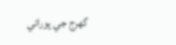گهرج جي پورائي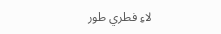لاءِ فطري طور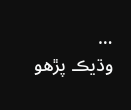…
وڌيڪ پڙھو